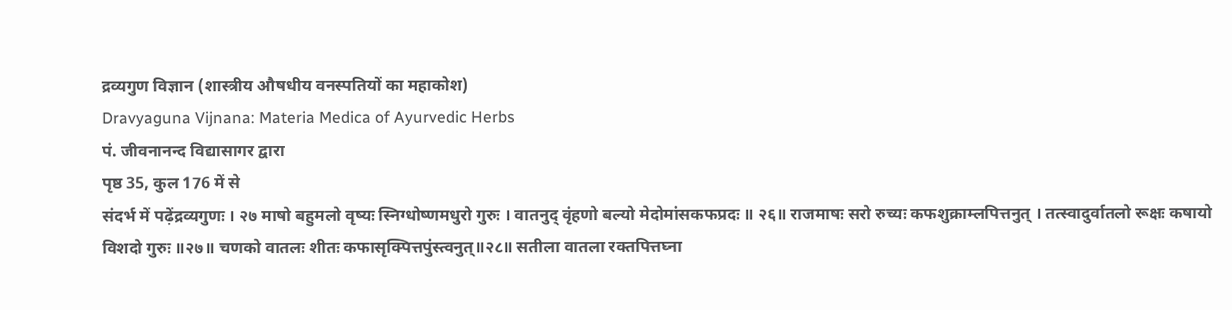द्रव्यगुण विज्ञान (शास्त्रीय औषधीय वनस्पतियों का महाकोश)
Dravyaguna Vijnana: Materia Medica of Ayurvedic Herbs
पं. जीवनानन्द विद्यासागर द्वारा
पृष्ठ 35, कुल 176 में से
संदर्भ में पढ़ेंद्रव्यगुणः । २७ माषो बहुमलो वृष्यः स्निग्धोष्णमधुरो गुरुः । वातनुद् वृंहणो बल्यो मेदोमांसकफप्रदः ॥ २६॥ राजमाषः सरो रुच्यः कफशुक्राम्लपित्तनुत् । तत्स्वादुर्वातलो रूक्षः कषायो विशदो गुरुः ॥२७॥ चणको वातलः शीतः कफासृक्पित्तपुंस्त्वनुत्॥२८॥ सतीला वातला रक्तपित्तघ्ना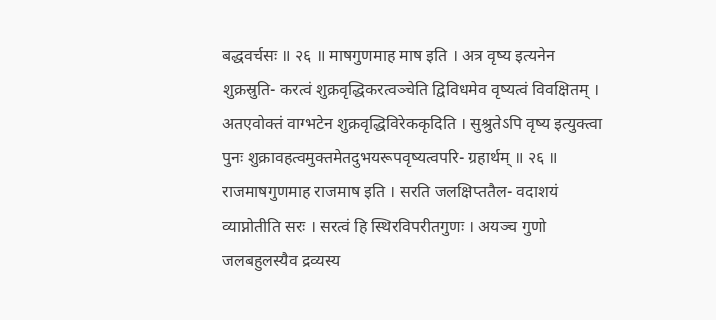बद्धवर्चसः ॥ २६ ॥ माषगुणमाह माष इति । अत्र वृष्य इत्यनेन शुक्रस्रुति- करत्वं शुक्रवृद्धिकरत्वञ्चेति द्विविधमेव वृष्यत्वं विवक्षितम् । अतएवोक्तं वाग्भटेन शुक्रवृद्धिविरेककृदिति । सुश्रुतेऽपि वृष्य इत्युक्त्वा पुनः शुक्रावहत्वमुक्तमेतदुभयरूपवृष्यत्वपरि- ग्रहार्थम् ॥ २६ ॥ राजमाषगुणमाह राजमाष इति । सरति जलक्षिप्ततैल- वदाशयं व्याप्नोतीति सरः । सरत्वं हि स्थिरविपरीतगुणः । अयञ्च गुणो जलबहुलस्यैव द्रव्यस्य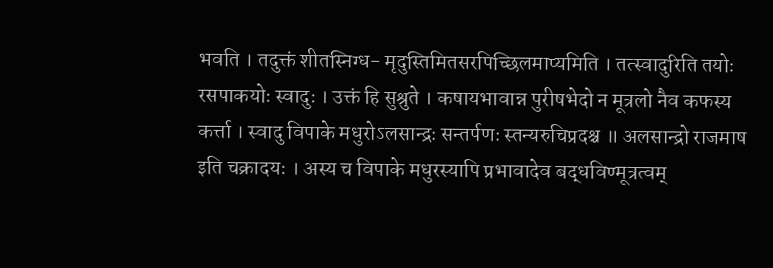भवति । तदुक्तं शीतस्निग्ध- मृदुस्तिमितसरपिच्छिलमाप्यमिति । तत्स्वादुरिति तयोः रसपाकयोः स्वादुः । उक्तं हि सुश्रुते । कषायभावान्न पुरीषभेदो न मूत्रलो नैव कफस्य कर्त्ता । स्वादु विपाके मधुरोऽलसान्द्रः सन्तर्पणः स्तन्यरुचिप्रदश्च ॥ अलसान्द्रो राजमाष इति चक्रादयः । अस्य च विपाके मधुरस्यापि प्रभावादेव बद्धविण्मूत्रत्वम्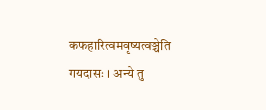कफहारित्वमवृष्यत्वञ्चेति गयदासः । अन्ये तु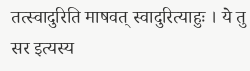तत्स्वादुरिति माषवत् स्वादुरित्याहुः । ये तु सर इत्यस्य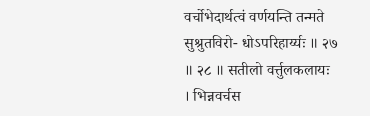वर्चोभेदार्थत्वं वर्णयन्ति तन्मते सुश्रुतविरो- धोऽपरिहार्य्यः ॥ २७ ॥ २८ ॥ सतीलो वर्त्तुलकलायः । भिन्नवर्चस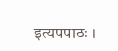इत्यपपाठः ।